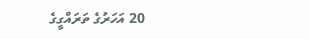20 އަހަރުގެ ތަރައްގީގެ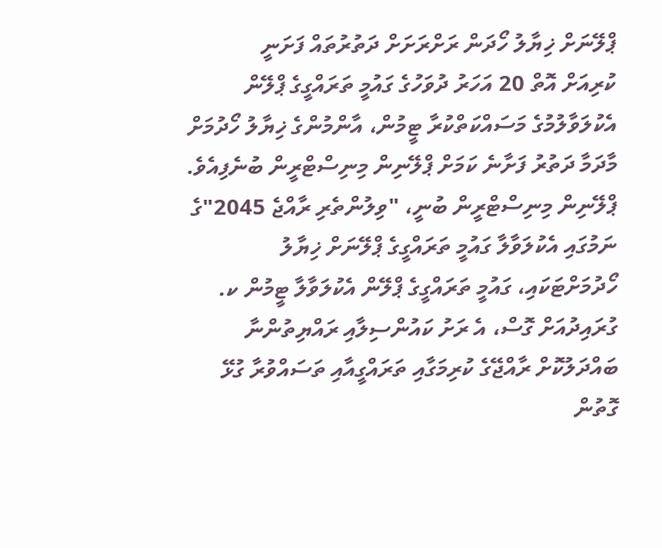ޕްލޭނަށް ޚިޔާލު ހޯދަން ރަށްރަށަށް ދަތުރުތައް ފަށަނީ
ކުރިއަށް އޮތް 20 އަހަރު ދުވަހުގެ ގައުމީ ތަރައްގީގެ ޕްލޭން އެކުލަވާލުމުގެ މަސައްކަތްކުރާ ޓީމުން، އާންމުންގެ ޚިޔާލު ހޯދުމަށް މާދަމާ ދަތުރު ފަށާނެ ކަމަށް ޕްލޭނިން މިނިސްޓްރީން ބުނެފިއެވެ. ޕްލޭނިން މިނިސްޓްރީން ބުނީ، "ވިލުންތެރި ރާއްޖެ 2045"ގެ ނަމުގައި އެކުލަވާލާ ގައުމީ ތަރައްގީގެ ޕްލޭނަށް ޚިޔާލު ހޯދުމަށްޓަކައި، ގައުމީ ތަރައްގީގެ ޕްލޭން އެކުލަވާލާ ޓީމުން ކ. ގުރައިދުއަށް ގޮސް، އެ ރަށު ކައުންސިލާއި ރައްޔިތުންނާ ބައްދަލުކޮށް ރާއްޖޭގެ ކުރިމަގާއި ތަރައްގީއާއި ތަސައްވުރާ ގުޅޭ ގޮތުން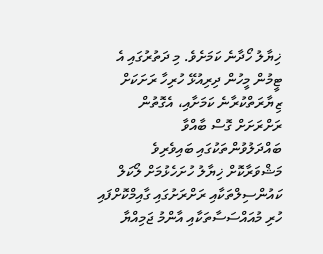ޚިޔާލު ހޯދާނެ ކަމަށެވެ. މި ދަތުރުގައި އެ ޓީމުން މީހުން ދިރިއުޅޭ ހުރިހާ ރަށަކަށް ޒިޔާރަތްކުރާނެ ކަމަށާއި، އެގޮތުން ރަށްރަށަށް ގޮސް ބާއްވާ ބައްދަލުވުންތަކުގައި ބައިވެރިވެ މަޝްވަރާކޮށް ޚިޔާލު ހުށަހެޅުމަށް ލޯކަލް ކައުންސިލްތަކާއި ރަށްރަށުގައި ގާއިމްކޮށްފައި ހުރި މުއައްސަސާތަކާއި އާންމު ޖަމިއްޔާ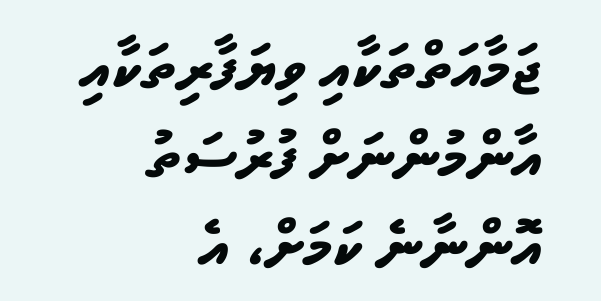ޖަމާއަތްތަކާއި ވިޔަފާރިތަކާއި އާންމުންނަށް ފުރުސަތު އޮންނާނެ ކަމަށް، އެ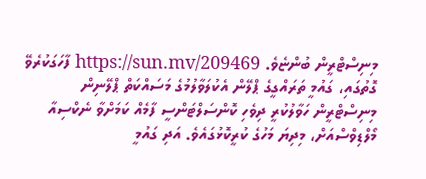މިނިސްޓްރީން ބުންޏެވެ. https://sun.mv/209469 ފާހަގަކުރެވޭ ގޮތުގައި، ގައުމީ ތަރައްގީގެ ޕްލޭން އެކުލަވާލުމުގެ މަސައްކަތް ޕްލޭނިން މިނިސްޓްރީން ހަވާލުކުރީ ދިވެހި ކޮންސަލްޓަންސީ ފާމެއް ކަމަށްވާ ނެކްސިއާ މޯލްޑިވްސްއަށް، މިދިޔަ މަހުގެ ކުރީކޮޅުގައެވެ. އަދި ގައުމީ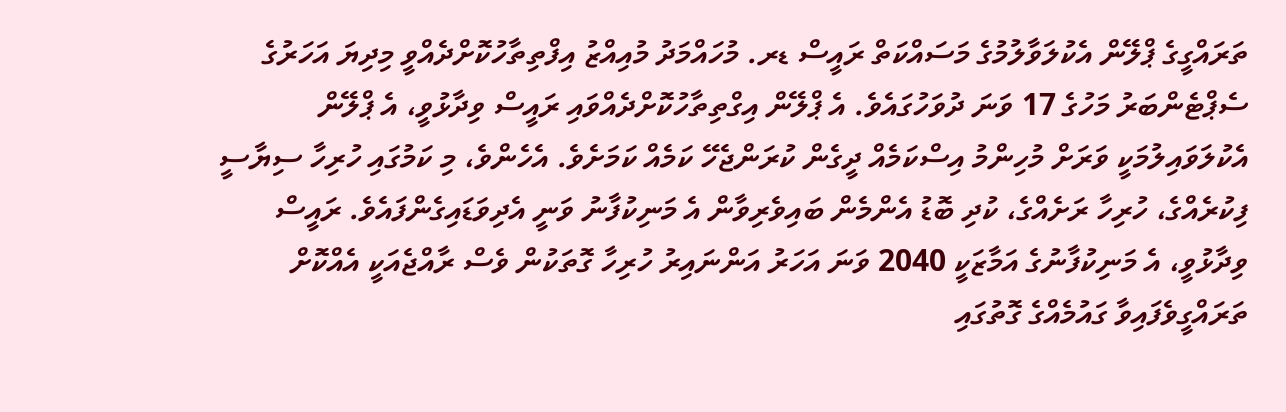ތަރައްގީގެ ޕްލޭން އެކުލަވާލުމުގެ މަސައްކަތް ރައީސް ޑރ. މުހައްމަދު މުއިއްޒު އިފްތިތާހުކޮށްދެއްވީ މިދިޔަ އަހަރުގެ ސެޕްޓެންބަރު މަހުގެ 17 ވަނަ ދުވަހުގައެވެ. އެ ޕްލޭން އިގްތިތާހުކޮށްދެއްވައި ރައީސް ވިދާޅުވީ، އެ ޕްލޭން އެކުލަވައިލުމަކީ ވަރަށް މުހިންމު އިސްކަމެއް ދީގެން ކުރަންޖެހޭ ކަމެއް ކަމަށެވެ. އެހެންވެ، މި ކަމުގައި ހުރިހާ ސިޔާސީ ފިކުރެއްގެ، ހުރިހާ ރަށެއްގެ، ކުދި ބޮޑު އެންމެން ބައިވެރިވާން އެ މަނިކުފާނު ވަނީ އެދިވަޑައިގެންފައެވެ. ރައީސް ވިދާޅުވީ، އެ މަނިކުފާނުގެ އަމާޒަކީ 2040 ވަނަ އަހަރު އަންނައިރު ހުރިހާ ގޮތަކުން ވެސް ރާއްޖެއަކީ އެއްކޮށް ތަރައްގީވެފައިވާ ގައުމެއްގެ ގޮތުގައި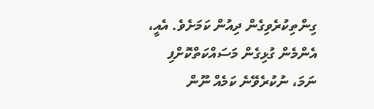ގިންތިކުރެވިގެން ދިއުން ކަމަށެވެ. އެއީ، އެންމެން ގުޅިގެން މަސައްކަތްކޮށްފި ނަމަ، ނުކުރެވޭނެ ކަމެއް ނޫން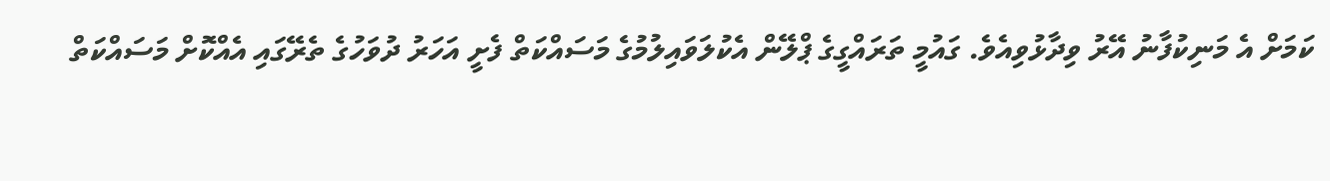ކަމަށް އެ މަނިކުފާނު އޭރު ވިދާޅުވިއެވެ. ގައުމީ ތަރައްގީގެ ޕްލޭން އެކުލަވައިލުމުގެ މަސައްކަތް ފެށީ އަހަރު ދުވަހުގެ ތެރޭގައި އެއްކޮށް މަސައްކަތް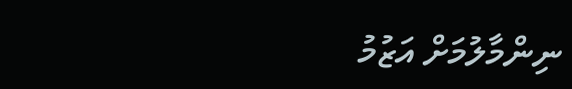ނިންމާލުމަށް އަޒުމު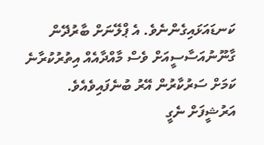ކަނޑައަޅައިގެންނެވެ. އެ ޕްލޭނަށް ބާރުދޭން ގާނޫނުއަސާސީއަށް ވެސް މާއްދާއެއް އިތުރުކުރާނެ ކަމަށް ސަރުކާރުން އޭރު ބުނެފައިވެއެވެ.
އަރުޝީފަށް ނެގީ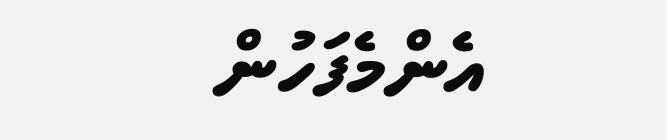އެންމެފަހުން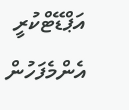އަޕްޑޭޓްކުރީ
އެންމެފަހުން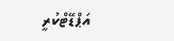އަޕްޑޭޓްކުރީ